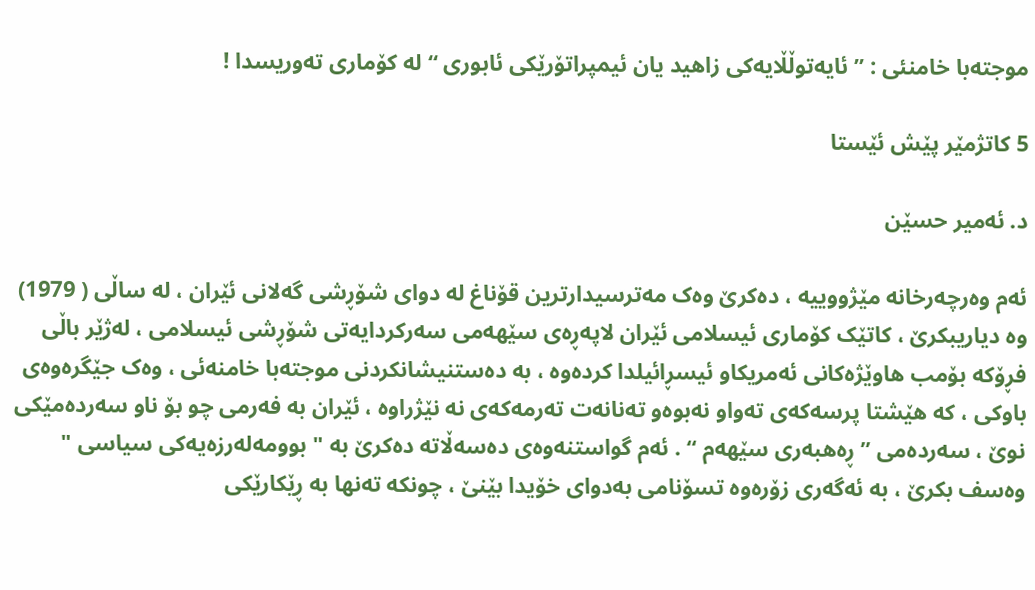موجتەبا خامنئی : ” ئایەتوڵڵایەکی زاهید یان ئیمپراتۆرێکی ئابوری “ لە کۆماری تەوریسدا !

5 کاتژمێر پێش ئێستا

د. ئەمیر حسێن

ئەم وەرچەرخانە مێژووییە ، دەکرێ وەک مەترسیدارترین قۆناغ لە دوای شۆڕشی گەلانی ئێران ، لە ساڵی ( 1979) وە دیاریبکرێ ، کاتێک کۆماری ئیسلامی ئێران لاپەڕەی سێهەمی سەرکردایەتی شۆڕشی ئیسلامی ، لەژێر باڵی فڕۆکە بۆمب هاوێژەکانی ئەمریکاو ئیسڕائیلدا کردەوە ، بە دەستنیشانکردنی موجتەبا خامنەئی ، وەک جێگرەوەی باوکی ، کە هێشتا پرسەکەی تەواو نەبوەو تەنانەت تەرمەکەی نە نێژراوە ، ئێران بە فەرمی چو بۆ ناو سەردەمێکی نوێ ، سەردەمی ” ڕەهبەری سێهەم “ . ئەم گواستنەوەی دەسەڵاتە دەکرێ بە " بوومەلەرزەیەکی سیاسی " وەسف بکرێ ، بە ئەگەری زۆرەوە تسۆنامی بەدوای خۆیدا بێنێ ، چونکە تەنها بە ڕێکارێکی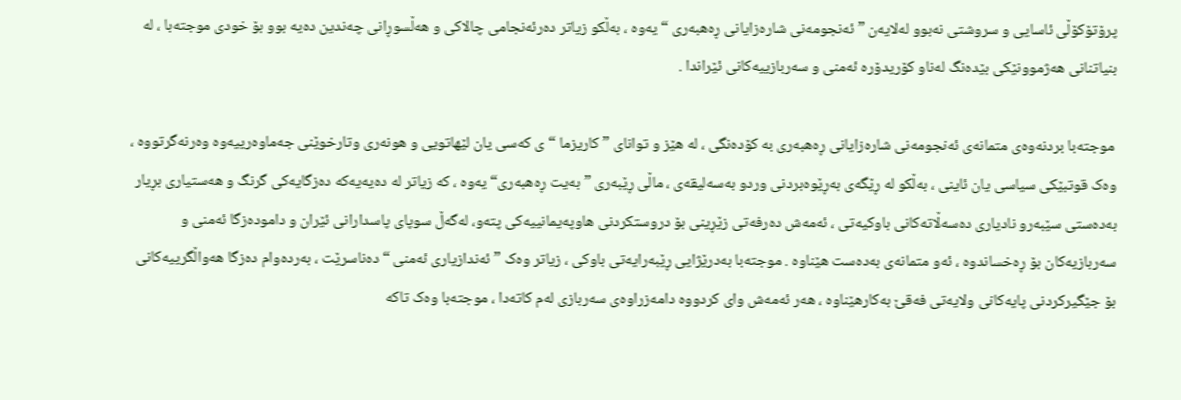پرۆتۆکۆڵی ئاسایی و سروشتی نەبوو لەلایەن ” ئەنجومەنی شارەزایانی ڕەهبەری “ یەوە ، بەڵکو زیاتر دەرئەنجامی چالاکی و هەڵسوڕانی چەندین دەیە بوو بۆ خودی موجتەبا ، لە بنیاتنانی هەژموونێکی بێدەنگ لەناو کۆریدۆرە ئەمنی و سەربازییەکانی ئێراندا .

 موجتەبا بردنەوەی متمانەی ئەنجومەنی شارەزایانی ڕەهبەری بە کۆدەنگی ، لە هێز و توانای ” کاريزما “ی کەسی یان لێهاتویی و هونەری وتارخوێنی جەماوەرییەوە وەرنەگرتووە ، وەک قوتبێکی سیاسی یان ئاینی ، بەڵکو لە ڕێگەی بەڕێوەبردنی وردو بەسەلیقەی ، ماڵی ڕێبەری ” بەیت ڕەهبەری“ یەوە ، کە زیاتر لە دەیەیەکە دەزگایەکی گرنگ و هەستیاری بڕیار بەدەستی سێبەرو نادیاری دەسەڵاتەکانی باوکیەتی ، ئەمەش دەرفەتی زێڕینی بۆ دروستکردنی هاوپەیمانییەکی پتەو، لەگەڵ سوپای پاسدارانی ئێران و دامودەزگا ئەمنی و سەربازیەکان بۆ ڕەخساندوە ، ئەو متمانەی بەدەست هێناوە . موجتەبا بەدرێژایی ڕێبەرایەتی باوکی ، زیاتر وەک ” ئەندازیاری ئەمنی “ دەناسرێت ، بەردەوام دەزگا هەواڵگرییەکانی بۆ جێگیرکردنی پایەکانی ولایەتی فەقێ بەکارهێناوە ، هەر ئەمەش وای کردووە دامەزراوەی سەربازی لەم کاتەدا ، موجتەبا وەک تاکە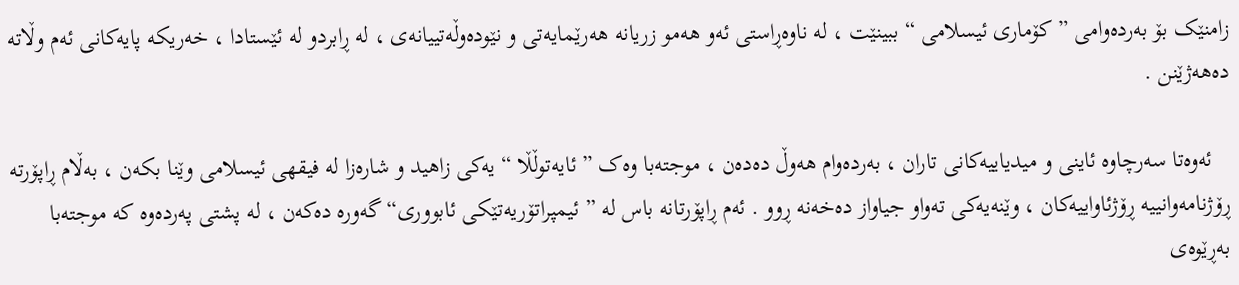زامنێک بۆ بەردەوامی ” کۆماری ئیسلامی “ ببینێت ، لە ناوەڕاستی ئەو هەمو زریانە هەرێمایەتی و نێودەوڵەتییانەی ، لە ڕابردو لە ئێستادا ، خەریکە پایەکانی ئەم وڵاتە دەهەژێنن .

   ئەوەتا سەرچاوە ئاینی و میدیاییەکانی تاران ، بەردەوام هەوڵ دەدەن ، موجتەبا وەک ” ئایەتوڵڵا “ یەکی زاهید و شارەزا لە فیقهی ئیسلامی وێنا بکەن ، بەڵام ڕاپۆرتە ڕۆژنامەوانییە ڕۆژئاواییەکان ، وێنەیەکی تەواو جیاواز دەخەنە ڕوو . ئەم ڕاپۆرتانە باس لە ” ئیمپراتۆریەتێکی ئابووری“ گەورە دەکەن ، لە پشتی پەردەوە کە موجتەبا بەڕێوەی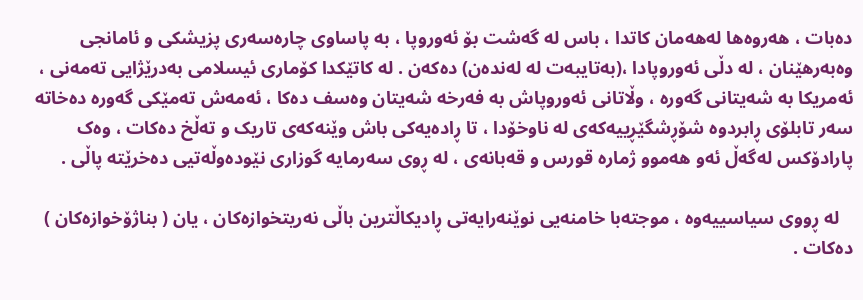دەبات ، هەروەها لەهەمان کاتدا ، باس لە گەشت بۆ ئەوروپا ، بە پاساوی چارەسەری پزیشکی و ئامانجی وەبەرهێنان ، لە دڵی ئەوروپادا ،(بەتایبەت لە لەندەن) دەکەن . لە کاتێکدا کۆماری ئیسلامی بەدرێژایی تەمەنی ، ئەمریکا بە شەیتانی گەورە ، وڵاتانی ئەوروپاش بە فەرخە شەیتان وەسف دەکا ، ئەمەش تەمێکی گەورە دەخاتە سەر تابلۆی ڕابردوە شۆڕشگێڕییەکەی لە ناوخۆدا ، تا ڕادەیەکی باش وێنەکەی تاریک و تەڵخ دەکات ، وەک پارادۆکس لەگەڵ ئەو هەموو ژمارە قورس و قەبانەی ، لە ڕوی سەرمایە گوزاری نێودەوڵەتیی دەخرێتە پاڵی .

   لە ڕووی سیاسییەوە ، موجتەبا خامنەیی نوێنەرایەتی ڕادیکاڵترین باڵی نەریتخوازەکان ، یان ( بناژۆخوازەکان ) دەکات .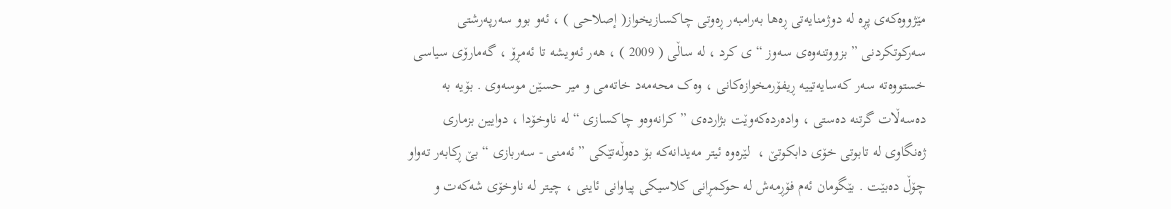مێژووەکەی پڕە لە دوژمنایەتی ڕەها بەرامبەر ڕەوتی چاکسازیخواز( إصلاحی ) ، ئەو بوو سەرپەرشتی سەرکوتکردنی ” بزووتنەوەی سەوز “ ی کرد ، لە ساڵی ( 2009 ) ، هەر ئەویشە تا ئەمڕۆ ، گەمارۆی سیاسی خستووەتە سەر کەسایەتییە ڕیفۆرمخوازەکانی ، وەک محەمەد خاتەمی و میر حسێن موسەوی . بۆیە بە دەسەڵات گرتنە دەستی ، وادەردەکەوێت بژاردەی ” کرانەوەو چاکسازی “ لە ناوخۆدا ، دوایین بزماری ژەنگاوی لە تابوتی خۆی دابکوتێ ،  لێرەوە ئیتر مەیدانەکە بۆ دەوڵەتێکی ” ئەمنی - سەربازی “ بێ ڕکابەر تەواو چۆڵ دەبێت . بێگومان ئەم فۆڕمەش لە حوکمڕانی کلاسیکی پیاوانی ئاینی ، چیتر لە ناوخۆی شەکەت و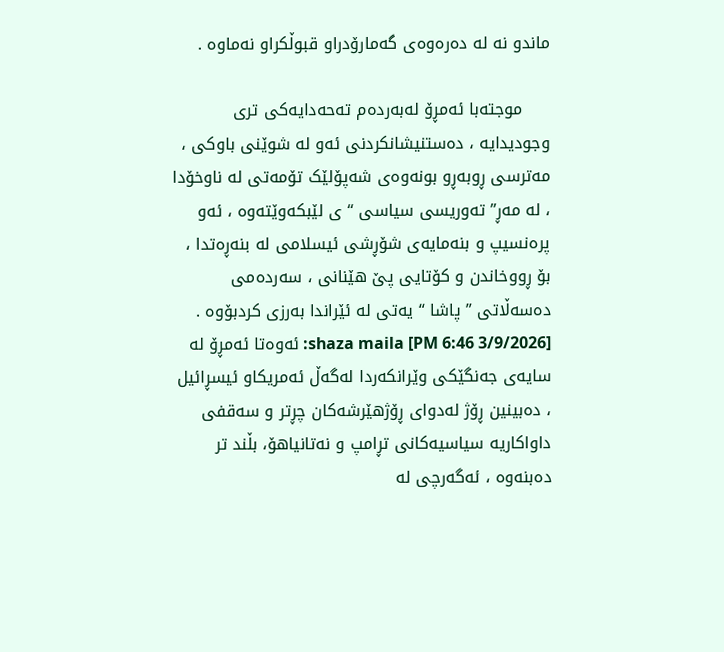ماندو نە لە دەرەوەی گەمارۆدراو قبوڵکراو نەماوە .

     موجتەبا ئەمڕۆ لەبەردەم تەحەدایەکی تری وجودیدایە ، دەستنیشانکردنی ئەو لە شوێنی باوکی ، مەترسی ڕوبەڕو بونەوەی شەپۆلێک تۆمەتی لە ناوخۆدا ، لە مەڕ” تەوریسی سیاسی “ ی لێبکەوێتەوە ، ئەو پرەنسیپ و بنەمایەی شۆڕشی ئیسلامی لە بنەڕەتدا ، بۆ ڕووخاندن و کۆتایی پێ هێنانی ، سەردەمی دەسەڵاتی ” پاشا “ یەتی لە ئێراندا بەرزی کردبۆوە .
[3/9/2026 6:46 PM] shaza maila: ئەوەتا ئەمڕۆ لە سایەی جەنگێکی وێرانکەردا لەگەڵ ئەمریکاو ئیسڕائیل ، دەبینین ڕۆژ لەدوای ڕۆژهێرشەکان چڕتر و سەقفی داواکاریە سیاسیەکانی تڕامپ و نەتانیاهۆ، بڵند تر دەبنەوە ، ئەگەرچی لە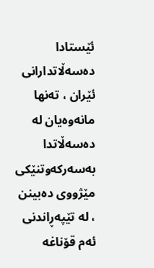ئێستادا دەسەڵاتدارانی ئێران ، تەنها مانەوەیان لە دەسەڵاتدا بەسەرکەوتنێکی مێژووی دەبینن ، لە تێپەڕاندنی ئەم قۆناغە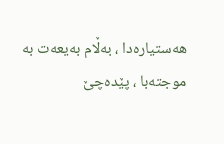هەستیارەدا ، بەڵام بەیعەت بە موجتەبا ، پێدەچێ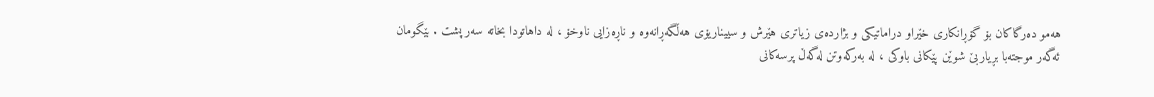هەمو دەرگاکان بۆ گۆڕانکاری خێراو دراماتیکی و بژاردەی زیاتری هێرش و سییناریۆی هەڵگەڕانەوە و ناڕەزایی ناوخۆ ، لە داهاتودا بخاتە سەر پشت . بێگومان ئەگەر موجتەبا بڕیاربێ شوێن پێکانی باوکی ، لە بەرکەوتن لەگەڵ پرسەکانی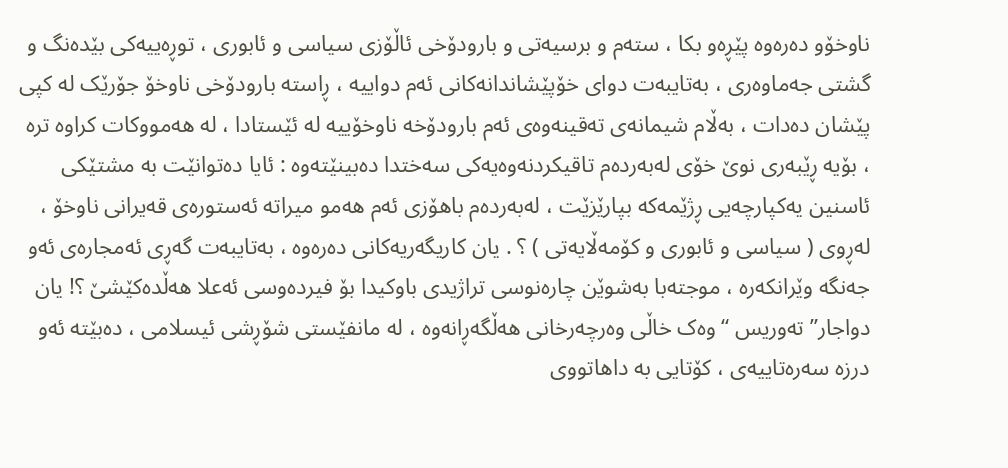ناوخۆو دەرەوە پێڕەو بکا ، ستەم و برسیەتی و بارودۆخی ئاڵۆزی سیاسی و ئابوری ، توڕەییەکی بێدەنگ و گشتی جەماوەری ، بەتایبەت دوای خۆپێشاندانەکانی ئەم دواییە ، ڕاستە بارودۆخی ناوخۆ جۆرێک لە کپی پێشان دەدات ، بەڵام شیمانەی تەقینەوەی ئەم بارودۆخە ناوخۆییە لە ئێستادا ، لە هەمووکات کراوە ترە ، بۆیە ڕێبەری نوێ خۆی لەبەردەم تاقیکردنەوەیەکی سەختدا دەبینێتەوە : ئایا دەتوانێت بە مشتێکی ئاسنین یەکپارچەیی ڕژێمەکە بپارێزێت ، لەبەردەم باهۆزی ئەم هەمو میراتە ئەستورەی قەیرانی ناوخۆ ، لەڕوی ( سیاسی و ئابوری و کۆمەڵایەتی ) ؟ . یان کاریگەریەکانی دەرەوە ، بەتایبەت گەڕی ئەمجارەی ئەو جەنگە وێرانکەرە ، موجتەبا بەشوێن چارەنوسی تراژیدی باوکیدا بۆ فیردەوسی ئەعلا هەڵدەکێشێ ؟! یان دواجار” تەوریس “ وەک خاڵی وەرچەرخانی هەڵگەڕانەوە ، لە مانفێستی شۆڕشی ئیسلامی ، دەبێتە ئەو درزە سەرەتاییەی ، کۆتایی بە داهاتووی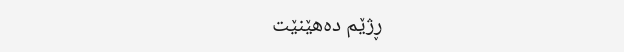ڕژێم دەهێنێت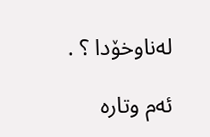لەناوخۆدا ؟ .

ئەم وتارە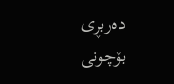دەربڕی بۆچونی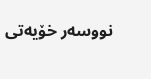نووسەر خۆیەتی